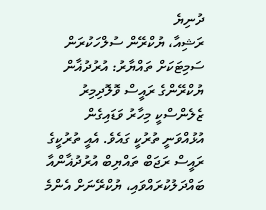ދުނިޔެ
ރަޝިއާ، ޔުކްރޭން ސުލްހަކުރަން ސަމިޓަކަށް ތައްޔާރު: އުރުދުޣާން
ޔުކްރޭންގެ ރައީސް ވޮލޮދިމިރު ޒެލެންސްކީ މިހާރު ވަޑައިގެން އުޅުއްވަނީ ތުރުކީ ގައެވެ. އެއީ ތުރުކީގެ ރައީސް ރަޖަބް ތައްޔިބް އުރުދުޣާންއާ ބައްދަލުކުރައްވައި، ޔުކްރޭނަށް އެންމެ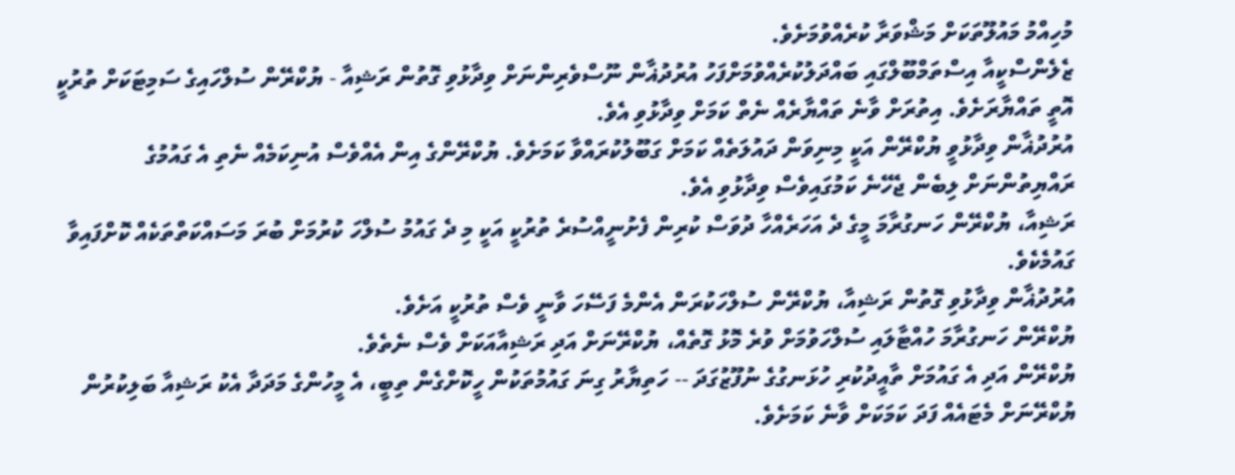މުހިއްމު މައުލޫތަކަށް މަޝްވަރާ ކުރެއްވުމަށެވެ.
ޒެލެންސްކީއާ އިސްތަމްބޫލްގައި ބައްދަލުކުރެއްވުމަށްފަހު އުރުދުޣާން ނޫސްވެރިންނަށް ވިދާޅުވި ގޮތުން ރަޝިއާ - ޔުކްރޭން ސުލްހައިގެ ސަމިޓަކަށް ތުރުކީ އޮތީ ތައްޔާރަށެވެ. އިތުރަށް ވާނެ ތައްޔާރެއް ނެތް ކަމަށް ވިދާޅުވި އެވެ.
އުރުދުޣާން ވިދާޅުވީ ޔުކްރޭން އަކީ މިނިވަން ދައުލަތެއް ކަމަށް ގަބޫލުކުރައްވާ ކަމަށެވެ. ޔުކްރޭންގެ އިން އެއްވެސް އުނިކަމެއް ނެތި އެ ގައުމުގެ ރައްޔިތުންނަށް ލިބެން ޖެހޭނެ ކަމުގައިވެސް ވިދާޅުވި އެވެ.
ރަޝިއާ، ޔުކްރޭން ހަނގުރާމަ މީގެ ދެ އަހަރެއްހާ ދުވަސް ކުރިން ފެށުނީއްސުރެ ތުރުކީ އަކީ މި ދެ ގައުމު ސުލްހަ ކުރުމަށް ބުރަ މަސައްކަތްތަކެއް ކޮށްފައިވާ ގައުމެކެވެ.
އުރުދުޣާން ވިދާޅުވި ގޮތުން ރަޝިއާ، ޔުކްރޭން ސުލްހަކުރަން އެންމެ ފަސޭހަ ވާނީ ވެސް ތުރުކީ އަށެވެ.
ޔުކްރޭން ހަނގުރާމަ ހުއްޓާލައި ސުލްހަވުމަށް ވުރެ މޮޅު ގޮތެއް، ޔުކްރޭނަށް އަދި ރަޝިއާއަކަށް ވެސް ނެތެވެ.
ޔުކްރޭން އަދި އެ ގައުމަށް ތާއީދުކުރި ހުޅަނގުގެ ނުފޫޒުގަދަ -- ހަތިޔާރު ގިނަ ގައުމުތަކުން ހީކޮށްގެން ތިބީ، އެ މީހުންގެ މަދަދާ އެކު ރަޝިއާ ބަލިކުރުން ޔުކްރޭނަށް މެޓައެއް ފަދަ ކަމަކަށް ވާނެ ކަމަށެވެ.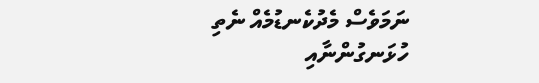ނަމަވެސް މެދުކެނޑުމެއް ނެތި ހުޅަނގުންނާއި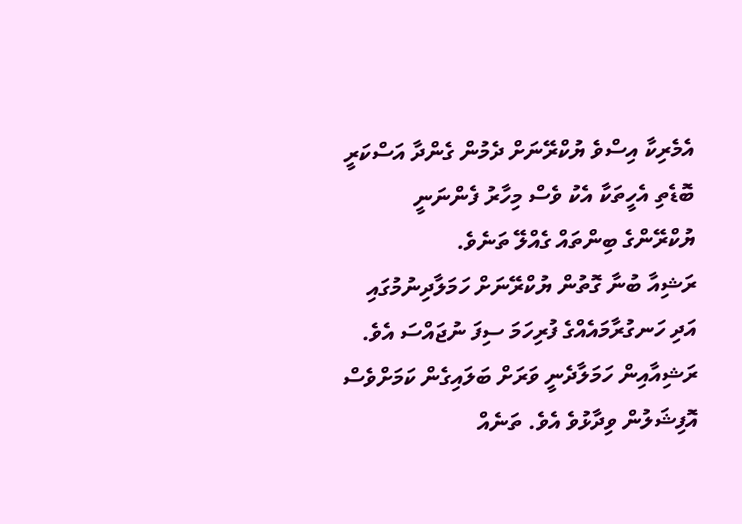އެމެރިކާ އިސްވެ ޔުކްރޭނަށް ދެމުން ގެންދާ އަސްކަރީ ބޮޑެތި އެހީތަކާ އެކު ވެސް މިހާރު ފެންނަނީ ޔުކްރޭންގެ ބިންތައް ގެއްލޭ ތަނެވެ.
ރަޝިއާ ބުނާ ގޮތުން ޔުކްރޭނަށް ހަމަލާދިނުމުގައި އަދި ހަނގުރާމައެއްގެ ފުރިހަމަ ސިފަ ނުޖައްސަ އެވެ.
ރަޝިއާއިން ހަމަލާދެނީ ވަރަށް ބަލައިގެން ކަމަށްވެސް އޮފިޝަލުން ވިދާޅުވެ އެވެ. ތަނެއް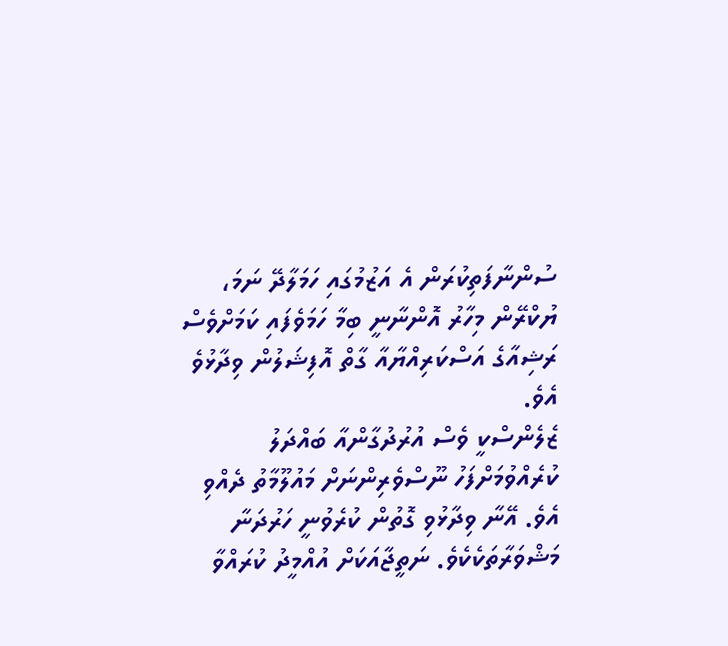ސުންނާފަތިކުރަން އެ އަޒުމުގައި ހަމަލާދޭ ނަމަ، ޔުކްރޭން މިހާރު އޮންނާނީ ބިމާ ހަމަވެފައި ކަމަށްވެސް ރަޝިއާގެ އަސްކަރިއްޔާއާ ގާތް އޮފިޝަލުން ވިދާޅުވެ އެވެ.
ޒެލެންސްކީ ވެސް އުރުދުގާންއާ ބައްދަލު ކުރެއްވުމަށްފަހު ނޫސްވެރިންނަށް މައުލޫމާތު ދެއްވި އެވެ. އޭނާ ވިދާޅުވި ގޮތުން ކުރެވުނީ ހަރުދަނާ މަޝްވަރާތަކެކެވެ. ނަތީޖާއަކަށް އުއްމީދު ކުރައްވާ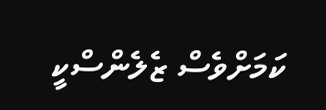ކަމަށްވެސް ޒެލެންސްކީ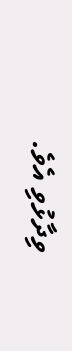ވިދާޅުވި އެވެ.